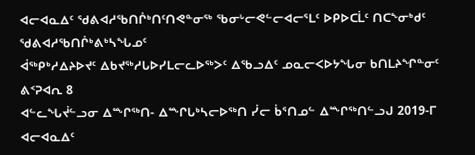ᐊᓕᐊᓇᐃᑦ ᖁᕕᐊᓱᖃᑎᒌᒃᑎᑦᑎᕙᓐᓂᖅ ᖃᓂᒡᓕᕙᓪᓕᐊᓕᕐᒪᑦ ᐅᑭᐅᑕᒫᑦ ᑎᑕᖕᓂᒃᑯᑦ ᖁᕕᐊᓱᖃᑎᒌᒃᕕᒃᓴᖓᓄᑦ
ᐋᖅᑭᒃᓱᐃᔨᐅᔪᑦ ᐃᑲᔪᖅᓱᒐᐅᓯᒪᓕᓚᐅᖅᐳᑦ ᐃᖃᓗᐃᑦ ᓄᓇᓕᐸᐅᔭᖓᓂ ᑲᑎᒪᔨᖏᓐᓂᑦ ᕕᑉᕈᐊᕆ 8
ᐊᓪᓚᖓᔫᓪᓗᓂ ᐃᖖᒋᖅᑎ- ᐃᖖᒋᒐᒃᓴᓕᐅᖅᑎ ᓰᓕ ᑳᕐᑎᓄᓪ ᐃᖖᒋᖅᑎᓪᓗᒍ 2019-ᒥ ᐊᓕᐊᓇᐃᑦ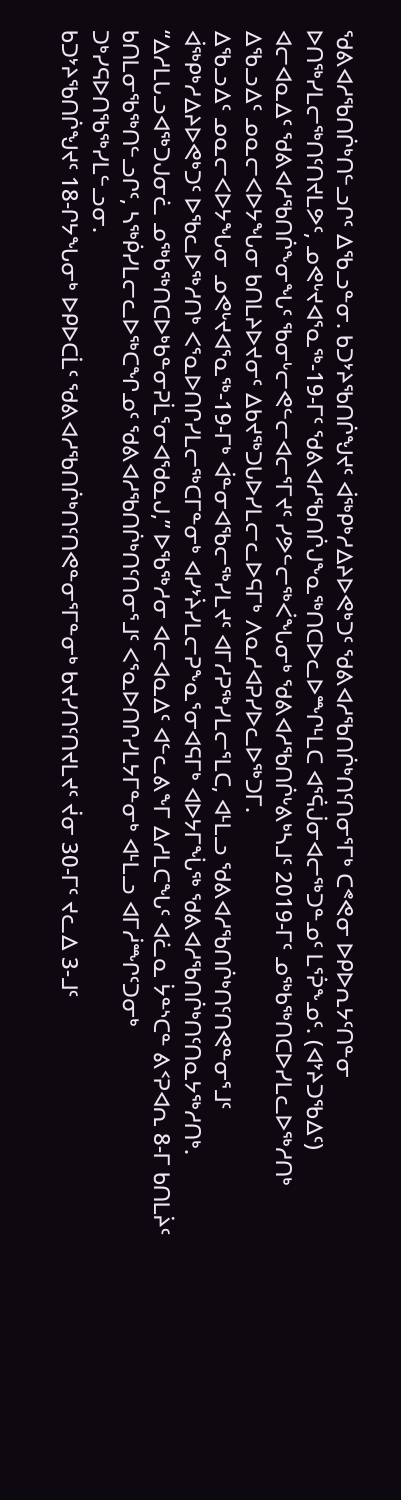ᖁᕕᐊᓱᖃᑎᒌᒃᑎᓪᓗᒋᑦ ᐃᖃᓗᓐᓂ. ᑲᑐᔾᔨᖃᑎᒌᖑᔪᑦ ᐋᖅᑭᒃᓱᐃᔨᐅᕙᒃᑐᑦ ᖁᕕᐊᓱᖃᑎᒌᒃᑎᑦᑎᓂᕐᒥᒃ ᑕᕝᕙᓂ ᐅᑭᐅᕆᔭᑦᑎᓐᓂ ᐅᑎᖅᓯᒪᓕᖅᑎᑦᑎᔪᒪᕗᑦ, ᓄᕙᒡᔪᐊᕐᓇᖅ-19-ᒥᑦ ᖁᕕᐊᓱᖃᑎᒌᒍᖕᓇᖅᑎᑕᐅᓚᐅᖖᒋᒻᒪᑕ ᐊᕐᕌᒎᓂᐊᓕᖅᑐᓐᓄᑦ ᒪᕐᕉᖕᓄᑦ. (ᐊᔾᔨᑐᖃᐃᑦ)
ᐊᓕᐊᓇᐃᑦ ᖁᕕᐊᓱᖃᑎᒌᖕᓂᖓᑦ ᖃᓂᒡᓕᕙᓪᓕᐊᓕᕐᒥᔪᑦ ᓯᕗᓪᓕᖅᐹᖓᓂᒃ ᖁᕕᐊᓱᖃᑎᒌᒡᕕᒃᓴᒧᑦ 2019-ᒥᑦ ᓄᖅᑲᖅᑎᑕᐅᓯᒪᓚᐅᖅᓱᑎᒃ ᐃᖃᓗᐃᑦ ᓄᓇᓕᐸᐅᔭᖓᓂ ᑲᑎᒪᔨᐅᔪᓂᑦ ᐃᑲᔪᖅᑐᒐᐅᓯᒪᓕᓚᐅᕋᒥᒃ ᐱᓇᓱᐊᕈᓯᐅᓚᐅᖅᑐᒥ.
ᐃᖃᓗᐃᑦ ᓄᓇᓕᐸᐅᔭᖓᓂ ᓄᕙᒡᔪᐊᕐᓇᖅ-19-ᒥᒃ ᐋᓐᓂᐊᖃᓕᖅᓯᒪᔪᑦ ᐊᒥᓱᕈᖅᓯᒪᓕᕐᒪᑕ, ᐊᒻᒪᓗ ᖁᕕᐊᓱᖃᑎᒌᒃᑎᑦᑎᕙᓐᓂᕐᒧᑦ ᐋᖅᑭᒃᓱᐃᔨᐅᕙᒃᑐᑦ ᐅᖃᓚᐅᖅᓱᑎᒃ ᐸᕐᓇᐅᑎᒋᓯᒪᓕᖅᑕᒥᓐᓂᒃ ᐊᓯᔾᔩᓯᒪᓕᕈᖕᓇᕐᓂᐊᕋᒥᒃ ᐊᐅᔭᒥᖔᖅ ᖁᕕᐊᓱᖃᑎᒌᒃᑎᑦᑎᓇᔭᖅᓱᑎᒃ.
“ᐃᓱᒪᒐᓗᐊᖅᑐᒍᓂᓛ ᓄᖅᑲᖅᑎᑕᐅᒃᑲᓐᓂᕈᒫᕐᓂᐊᖁᓇᒍ,” ᐅᖃᖅᓱᓂ ᐊᓕᐊᓇᐃᑦ ᐊᓪᓚᕕᖕᒥ ᐃᓱᒪᑕᖓᑦ ᐊᓛᓇ ᔮᓐᔅᑕᓐ ᕕᑉᕈᐊᕆ 8-ᒥ ᑲᑎᒪᔩᑦ ᑲᑎᒪᓂᖃᖅᑎᓪᓗᒋᑦ, ᓴᖅᑮᓯᒪᓕᓚᐅᖅᑕᖏᓄᑦ ᖁᕕᐊᓱᖃᑎᒌᒃᑎᑦᑎᓂᕐᒧᑦ ᐸᕐᓇᐅᑎᒋᓯᒪᔭᒥᓐᓂᒃ ᐊᒻᒪᓗ ᐊᒥᓲᖖᒋᑦᑐᓂᒃ ᑐᒃᓯᕋᐅᑎᖃᖅᓯᒪᓪᓗᓂ.
ᑲᑐᔾᔨᖃᑎᒌᖑᔪᑦ 18-ᒋᔭᖓᓂᒃ ᐅᑭᐅᑕᒫᑦ ᖁᕕᐊᓱᖃᑎᒌᒃᑎᑦᑎᕙᓐᓂᕐᒥᓐᓂᒃ ᑲᔪᓯᑎᑦᑎᔪᒪᔪᑦ ᔫᓂ 30-ᒥᑦ ᔪᓚᐃ 3-ᒧᑦ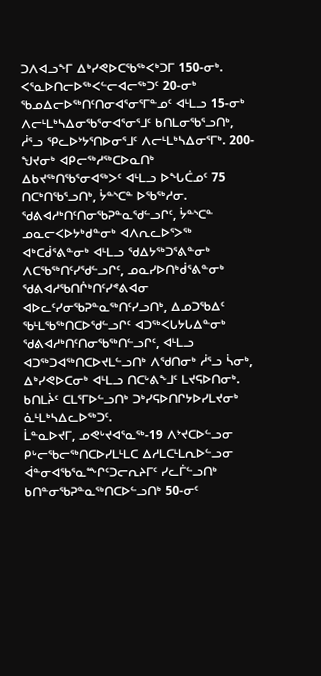ᑐᐱᐊᓗᖕᒥ ᐃᒃᓯᕙᐅᑕᖃᖅᐸᒃᑐᒥ 150-ᓂᒃ. ᐸᕐᓇᐅᑎᓕᐅᖅᐸᓪᓕᐊᓕᖅᑐᑦ 20-ᓂᒃ ᖃᓄᐃᓕᐅᖅᑎᑦᑎᓂᐊᕐᓂᕐᒥᓐᓄᑦ ᐊᒻᒪᓗ 15-ᓂᒃ ᐱᓕᒻᒪᒃᓴᐃᓂᖃᕐᓂᐊᕐᓂᕐᒧᑦ ᑲᑎᒪᓂᖃᕐᓗᑎᒃ, ᓲᕐᓗ ᕿᓚᐅᔾᔭᕐᑎᐅᓂᕐᒧᑦ ᐱᓕᒻᒪᒃᓴᐃᓂᕐᒥᒃ. 200-ᖑᔪᓂᒃ ᐊᑭᓕᖅᓱᖅᑕᐅᓇᑎᒃ ᐃᑲᔪᖅᑎᖃᕐᓂᐊᖅᐳᑦ ᐊᒻᒪᓗ ᐅᖓᑖᓄᑦ 75 ᑎᑕᒃᑎᖃᕐᓗᑎᒃ, ᔮᓐᔅᑕᓐ ᐅᖃᖅᓱᓂ.
ᖁᕕᐊᓱᒃᑎᑦᑎᓂᖃᕈᓐᓇᖁᓪᓗᒋᑦ, ᔮᓐᔅᑕᓐ ᓄᓇᓕᐸᐅᔭᒃᑯᓐᓂᒃ ᐊᐱᕆᓚᐅᕐᐳᖅ ᐊᒃᑕᑰᕐᕕᓐᓂᒃ ᐊᒻᒪᓗ ᖁᐃᔭᖅᑐᕐᕕᓐᓂᒃ ᐱᑕᖃᖅᑎᑦᓯᖁᓪᓗᒋᑦ, ᓄᓇᓯᐅᑎᒃᑰᕐᕕᓐᓂᒃ ᖁᕕᐊᓱᖃᑎᒌᒃᑎᑦᓯᕝᕕᐊᓂ ᐊᐅᓚᑦᓯᓂᖃᕈᓐᓇᖅᑎᑦᓯᓗᑎᒃ, ᐃᓄᑐᖃᐃᑦ ᖃᒻᒪᖃᖅᑎᑕᐅᖁᓪᓗᒋᑦ ᐊᑐᖅᐸᒐᔭᒐᐃᓐᓂᒃ ᖁᕕᐊᓱᒃᑎᑦᑎᓂᖃᖅᑎᓪᓗᒋᑦ, ᐊᒻᒪᓗ ᐊᑐᖅᑐᐊᖅᑎᑕᐅᔪᒪᓪᓗᑎᒃ ᐱᖁᑎᓂᒃ ᓲᕐᓗ ᓵᓂᒃ, ᐃᒃᓯᕙᐅᑕᓂᒃ ᐊᒻᒪᓗ ᑎᑕᒡᕕᖕᒧᑦ ᒪᔪᕋᐅᑎᓂᒃ.
ᑲᑎᒪᔩᑦ ᑕᒪᕐᒥᐅᓪᓗᑎᒃ ᑐᒃᓯᕋᐅᑎᒋᔭᐅᓯᒪᔪᓂᒃ ᓈᒻᒪᒃᓴᐃᓚᐅᖅᑐᑦ.
ᒫᓐᓇᐅᔪᒥ, ᓄᕙᒡᔪᐊᕐᓇᖅ-19 ᐱᔾᔪᑕᐅᓪᓗᓂ ᑭᒡᓕᖃᓕᖅᑎᑕᐅᓯᒪᒻᒪᑕ ᐃᓱᒪᑕᒻᒪᕆᐅᓪᓗᓂ ᐋᓐᓂᐊᖃᕐᓇᖖᒋᑦᑐᓕᕆᔨᒥᑦ ᓯᓚᒦᓪᓗᑎᒃ ᑲᑎᓐᓂᖃᕈᓐᓇᖅᑎᑕᐅᓪᓗᑎᒃ 50-ᓂᑦ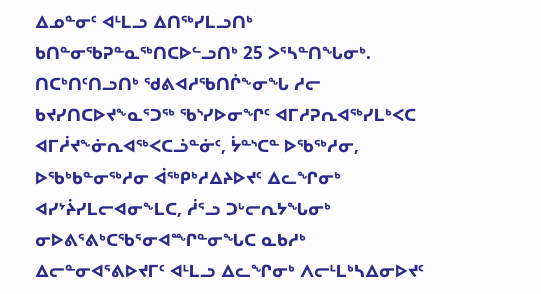ᐃᓄᓐᓂᑦ ᐊᒻᒪᓗ ᐃᑎᖅᓯᒪᓗᑎᒃ ᑲᑎᓐᓂᖃᕈᓐᓇᖅᑎᑕᐅᓪᓗᑎᒃ 25 ᐳᕐᓴᓐᑎᖓᓂᒃ.
ᑎᑕᒃᑎᑦᑎᓗᑎᒃ ᖁᕕᐊᓱᖃᑎᒌᖕᓂᖓ ᓱᓕ ᑲᔪᓯᑎᑕᐅᔪᖕᓇᕐᑐᖅ ᖃᔅᓯᐅᓂᖏᑦ ᐊᒥᓱᕈᕆᐊᖅᓯᒪᒃᐸᑕ ᐊᒥᓲᔪᖕᓃᕆᐊᖅᐸᑕᓘᓐᓃᑦ, ᔮᓐᔅᑕᓐ ᐅᖃᖅᓱᓂ, ᐅᖃᒃᑲᓐᓂᖅᓱᓂ ᐋᖅᑭᒃᓱᐃᔨᐅᔪᑦ ᐃᓚᖏᓂᒃ ᐊᓯᔾᔩᓯᒪᓕᐊᓂᖕᒪᑕ, ᓲᕐᓗ ᑐᒡᓕᕆᔭᖓᓂᒃ ᓂᐅᕕᕐᕕᒃᑕᖃᕐᓂᐊᖖᒋᓐᓂᖓᑕ ᓇᑲᓱᒃ ᐃᓕᓐᓂᐊᕐᕕᐅᔪᒥᑦ ᐊᒻᒪᓗ ᐃᓚᖏᓂᒃ ᐱᓕᒻᒪᒃᓴᐃᓂᐅᔪᑦ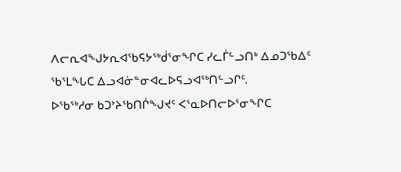ᐱᓕᕆᐊᖑᔭᕆᐊᖃᕋᔭᖅᑰᕐᓂᖏᑕ ᓯᓚᒦᓪᓗᑎᒃ ᐃᓄᑐᖃᐃᑦ ᖃᕐᒪᖓᑕ ᐃᓗᐊᓃᓐᓂᐊᓚᐅᕋᓗᐊᖅᑎᓪᓗᒋᑦ.
ᐅᖃᖅᓱᓂ ᑲᑐᔾᔨᖃᑎᒌᖑᔪᑦ ᐸᕐᓇᐅᑎᓕᐅᕐᓂᖏᑕ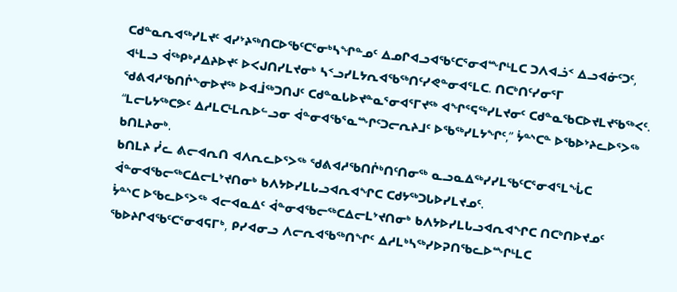ᑕᑯᓐᓇᕆᐊᖅᓯᒪᔪᑦ ᐊᓯᔾᔨᖅᑎᑕᐅᖃᑦᑕᕐᓂᒃᓴᖏᓐᓄᑦ ᐃᓄᒋᐊᓗᐊᖃᑦᑕᕐᓂᐊᖖᒋᒻᒪᑕ ᑐᐱᐊᓘᑉ ᐃᓗᐊᓃᑦᑐᑦ, ᐊᒻᒪᓗ ᐋᖅᑭᒃᓱᐃᔨᐅᔪᑦ ᐅᐸᒍᑎᓯᒪᔪᓂᒃ ᓴᑉᓗᓯᒪᔭᕆᐊᖃᖅᑎᑦᓯᕙᓐᓂᐊᕐᒪᑕ. ᑎᑕᒃᑎᑦᓯᓂᕐᒥ ᖁᕕᐊᓱᖃᑎᒌᖕᓂᐅᔪᖅ ᐅᐊᒨᖅᑐᑎᒍᑦ ᑕᑯᓐᓇᒐᐅᔪᓐᓇᕐᓂᐊᕐᒥᔪᖅ ᐊᖏᕐᕋᖅᓯᒪᔪᓂᑦ ᑕᑯᓐᓇᖃᑕᐅᔪᒪᔪᖃᖅᐸᑦ.
“ᒪᓕᒐᔭᖅᑕᕗᑦ ᐃᓱᒪᑕᒻᒪᕆᐅᓪᓗᓂ ᐋᓐᓂᐊᖃᕐᓇᖖᒋᑦᑐᓕᕆᔨᒧᑦ ᐅᖃᖅᓯᒪᔭᖏᑦ,” ᔮᓐᔅᑕᓐ ᐅᖃᐅᔾᔨᓚᐅᕐᐳᖅ ᑲᑎᒪᔨᓂᒃ.
ᑲᑎᒪᔨ ᓰᓚ ᕕᓕᐊᕆᑎ ᐊᐱᕆᓚᐅᕐᐳᖅ ᖁᕕᐊᓱᖃᑎᒌᒃᑎᑦᑎᓂᖅ ᓇᓗᓇᐃᖅᓯᓯᒪᖃᑦᑕᕐᓂᐊᕐᒪᖔᑕ ᐋᓐᓂᐊᖃᓕᖅᑕᐃᓕᒪᔾᔪᑎᓂᒃ ᑲᐱᔭᐅᓯᒪᒐᓗᐊᕆᐊᖏᑕ ᑕᑯᔭᖅᑐᒐᐅᓯᒪᔪᓄᑦ.
ᔮᓐᔅᑕ ᐅᖃᓚᐅᕐᐳᖅ ᐊᓕᐊᓇᐃᑦ ᐋᓐᓂᐊᖃᓕᖅᑕᐃᓕᒪᔾᔪᑎᓂᒃ ᑲᐱᔭᐅᓯᒪᒐᓗᐊᕆᐊᖏᑕ ᑎᑕᒃᑎᐅᔪᓄᑦ ᖃᐅᔨᒋᐊᖃᑦᑕᕐᓂᐊᕋᒥᒃ, ᑭᓯᐊᓂᓗ ᐱᓕᕆᐊᖃᖅᑎᖏᑦ ᐃᓱᒪᒃᓴᖅᓯᐅᕈᑎᖃᓚᐅᖖᒋᒻᒪᑕ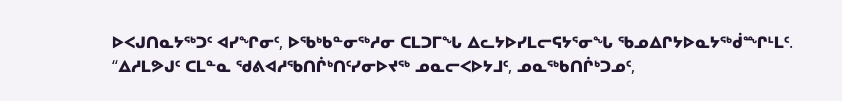ᐅᐸᒍᑎᓇᔭᖅᑐᑦ ᐊᓯᖏᓂᑦ, ᐅᖃᒃᑲᓐᓂᖅᓱᓂ ᑕᒪᑐᒥᖓ ᐃᓚᔭᐅᓯᒪᓕᕋᔭᕐᓂᖓ ᖃᓄᐃᒋᔭᐅᓇᔭᖅᑰᖖᒋᒻᒪᑦ.
“ᐃᓱᒪᕗᒍᑦ ᑕᒪᓐᓇ ᖁᕕᐊᓱᖃᑎᒌᒃᑎᑦᓯᓂᐅᔪᖅ ᓄᓇᓕᐸᐅᔭᒧᑦ, ᓄᓇᖅᑲᑎᒌᒃᑐᓄᑦ,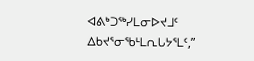ᐊᕕᒃᑐᖅᓯᒪᓂᐅᔪᒧᑦ ᐃᑲᔪᕐᓂᖃᒻᒪᕆᒐᔭᕐᒪᑦ,”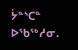ᔮᓐᔅᑕᓐ ᐅᖃᖅᓱᓂ.